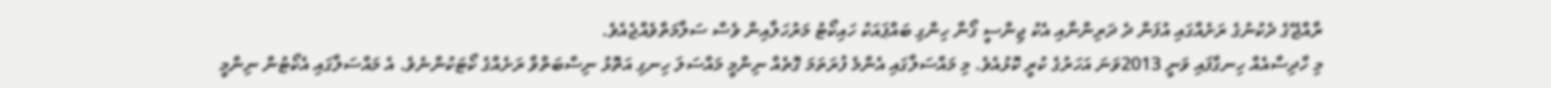ރާއްޖޭގެ ދެކުނުގެ ރަށެއްގައި އުފަން ދެ ދަރިންނާއި އެކު ޖިންސީ ގޯނާ ހިންގި ބައްޕައަކު ހައިކޯޓު މަރުހަލާއިން ވެސް ސަލާމަތްވެއްޖެއެވެ.
މި ހާދިސާއެއް ހިނގާފައި ވަނީ 2013ވަނަ އަހަރުގެ ކުރީ ކޮޅުއެވެ. މި މައްސަލާގައި އެންމެ ފުރަތަމަ ގޮތެއް ނިންމީ މައްސަލަ ހިނގި އަތޮޅު ނިސްބަތްވާ ރަށެއްގެ ކޯޓަކުންނެވެ. އެ މައްސަލާގައި އެކޯޓުން ނިންމީ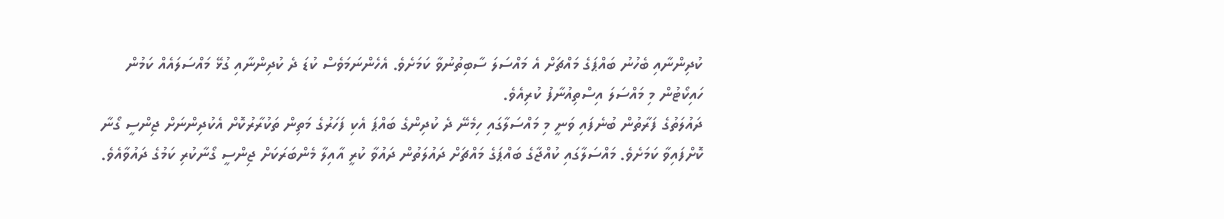ކުދިންނާއި ބެހުނު ބައްޕަގެ މައްޗަށް އެ މައްސަލަ ސާބިތުނުވާ ކަމަށެވެ. އެހެންނަމަވެސް ކުޑަ ދެ ކުދިންނާއި ގުޅޭ މައްސަލައެއް ކަމުން ހައިކޯޓުން މި މައްސަލަ އިސްތިއުނާފު ކުރިއެވެ.
ދައުލަތުގެ ފަރާތުން ބުނެފައި ވަނީ މި މައްސަލާގައި ހިމެނޭ ދެ ކުދިންގެ ބައްޕަ އެކި ފަހަރުގެ މަތިން ތަކުރާރުކޮށް އެކުދިންނަށް ޖިންސީ ގޯނާ ކޮށްފައިވާ ކަމަށެވެ. މައްސަލާގައި ކުއްޖާގެ ބައްޕަގެ މައްޗަށް ދައުލަތުން ދައުވާ ކުރީ އާއިލާ މެންބަރަކަށް ޖިންސީ ގޯނާކުރި ކަމުގެ ދައުވާއެވެ.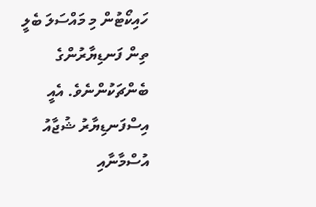ހައިކޯޓުން މި މައްސަލަ ބެލީ ތިން ފަނޑިޔާރުންގެ ބެންޗަކުންނެވެ. އެއީ އިސްފަނޑިޔާރު ޝުޖާއު އުސްމާނާއި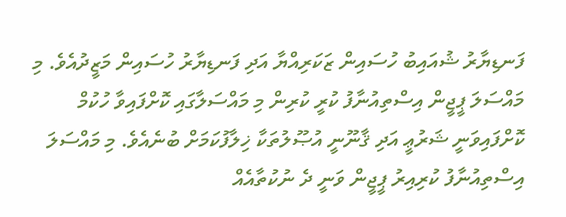ފަނޑިޔާރު ޝުއައިބު ހުސައިން ޒަކަރިއްޔާ އަދި ފަނޑިޔާރު ހުސައިން މަޒީދުއެވެ. މި މައްސަލަ ޕީޖީން އިސްތިއުނާފު ކުރީ ކުރިން މި މައްސަލާގައި ކޮށްފައިވާ ހުކުމް ކޮށްފައިވަނީ ޝަރުޢީ އަދި ޤާނޫނީ އުޞޫލުތަކާ ޚިލާފުކަމަށް ބުނެއެވެ. މި މައްސަލަ އިސްތިއުނާފު ކުރިއިރު ޕީޖީން ވަނީ ދެ ނުކުތާއެއް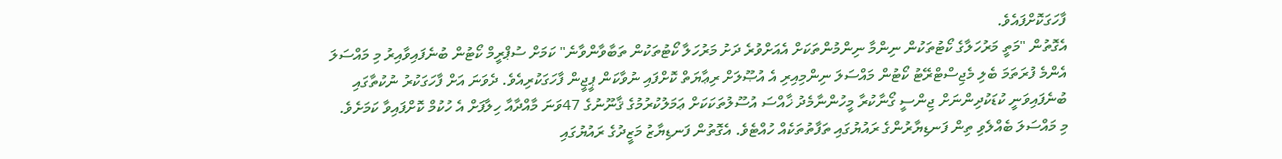ފާހަގަކޮށްފައެވެ.
އެގޮތުން "މަތީ މަރުހަލާގެ ކޯޓުތަކުން ނިންމާ ނިންމުންތަކަށް އެއަށްވުރެ ދަށު މަރުހަލާ ކޯޓުތަކުން ތަބާވާންވާނެ" ކަމަށް ސުޕްރީމް ކޯޓުން ބުނެފައިވާއިރު މި މައްސަލަ އެންމެ ފުރަތަމަ ބެލި މެޖިސްޓްރޭޓު ކޯޓުން މައްސަލަ ނިންމިއިރި އެ އުޞޫލަށް ރިޢާޔަތް ކޮށްފައި ނުވާކަން ޕީޖީން ފާހަގަކުރިއެވެ. ދެވަނަ އަށް ފާހަގަކުރު ނުކުތާގައި ބުނެފައިވަނީ ކުޑަކުދިންނަށް ޖިންސީ ގޯނާކުރާ މީހުންނާމެދު ޚާއްސަ އުސޫލުތަކަކަށް ޢަމަލުކުރުމުގެ ޤާނޫނުގެ 47ވަނަ މާއްދާއާ ހިލާފަށް އެ ހުކުމް ކޮށްފައިވާ ކަމަށެވެ.
މި މައްސަލަ ބެއްލެވި ތިން ފަނޑިޔާރުންގެ ރައުޔުގައި ތަފާތުތަކެއް ހުއްޓެވެ. އެގޮތުން ފަނޑިޔާޒު މަޒީދުގެ ރައުޔުގައި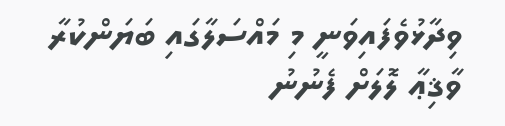ވިދާޅުވެފައިވަނީ މި މައްސަލާގައި ބަޔަންކުރާ ވާޤިޢާ ލޮލަށް ފެނުނު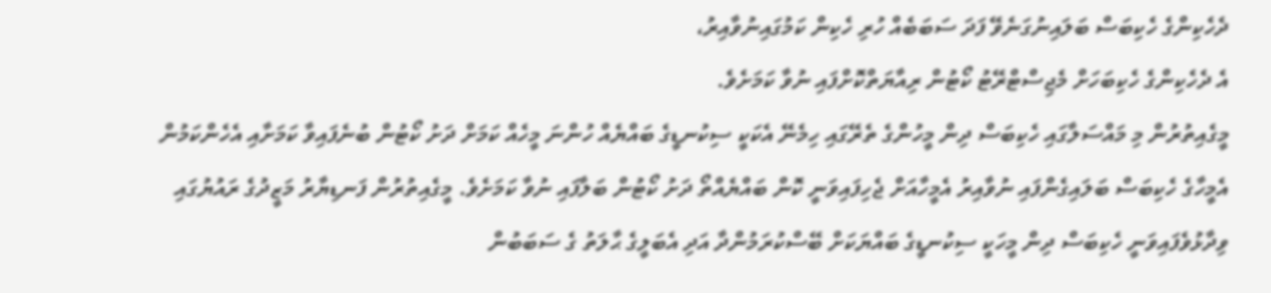ދެހެކިންގެ ހެކިބަސް ބަލައިނުގަނެވޭ ފަދަ ސަބަބެއް ހުރި ހެކިން ކަމުގައިނުވާއިރު،
އެ ދެހެކިންގެ ހެކިބަހަށް މެޖިސްޓްރޭޓު ކޯޓުން ރިއާޔަތްކޮށްފައި ނުވާ ކަމަށެވެ.
މީގެއިތުރުން މި މައްސަލާގައި ހެކިބަސް ދިން މީހުންގެ ތެރޭގައި ހިމެނޭ އެކަކީ ސިކުނޑީގެ ބައްޔެއް ހުންނަ މީހެއް ކަމަށް ދަށު ކޯޓުން ބުނެފައިވާ ކަމަށާއި އެހެންކަމުން އެމީހާގެ ހެކިބަސް ބަލައިގެންފައި ނުވާއިރު އެމީހާއަށް ޖެހިފައިވަނީ ކޮން ބައްޔެއްތޯ ދަށު ކޯޓުން ބަލާފައި ނުވާ ކަމަށެވެ. މީގެއިތުރުން ފަނޑިޔާރު މަޒީދުގެ ރައުޔުގައި ވިދާޅުވެފައިވަނީ ހެކިބަސް ދިން މީހަކީ ސިކުނޑީގެ ބައްޔަކަށް ބޭސްކުރަމުންދާ އަދި އެބަލީގެ ޙާލަތު ގެ ސަބަބުން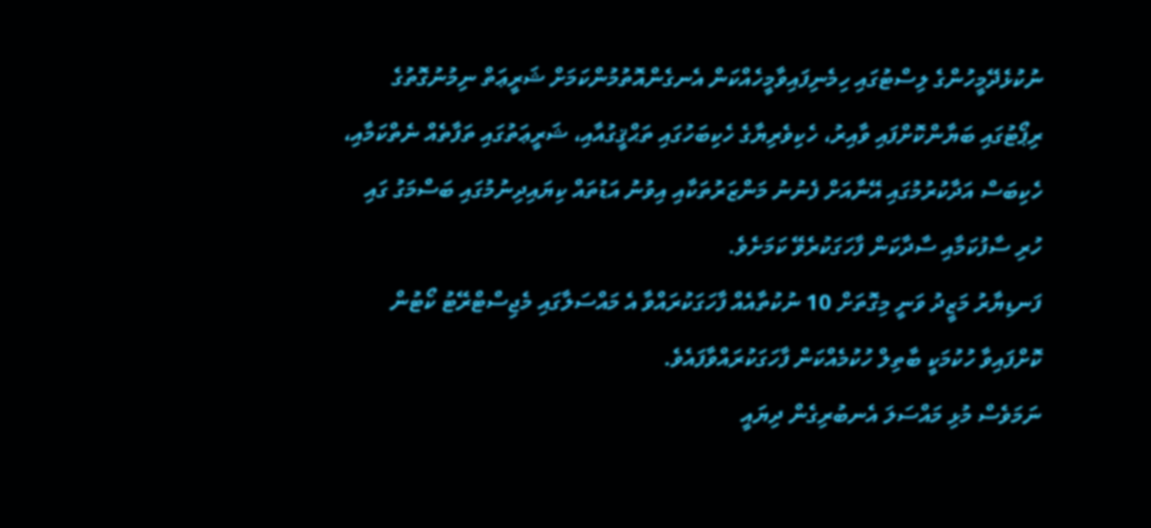ނުކުޅެދޭމީހުންގެ ލިސްޓުގައި ހިމެނިފައިވާމީހެއްކަން އެނގެންއޮތުމުންކަމަށް ޝަރީޢަތް ނިމުނުގޮތުގެ ރިޕޯޓުގައި ބަޔާންކޮށްފައި ވާއިރު، ހެކިވެރިޔާގެ ހެކިބަހުގައި ތަޙްޤީގުއާއި، ޝަރީޢަތުގައި ތަފާތެއް ނެތްކަމާއި، ހެކިބަސް އަދާކުރުމުގައި އޭނާއަށް ފެނުނު މަންޒަރުތަކާއި އިވުނު އަޑުތައް ކިޔައިދިނުމުގައި ބަސްމަގު ގައި ހުރި ސާފުކަމާއި ސާދާކަން ފާހަގަކުރެވޭ ކަމަށެވެ.
ފަނޑިޔާރު މަޒީދު ވަނީ މިގޮތަށް 10 ނުކުތާއެއް ފާހަގަކުރައްވާ އެ މައްސަލާގައި މެޖިސްޓްރޭޓު ކޯޓުން ކޮށްފައިވާ ހުކުމަކީ ބާތިލް ހުކުމެއްކަން ފާހަގަކުރައްވާފައެވެ.
ނަމަވެސް މުޅި މައްސަލަ އެނބުރިގެން ދިޔައީ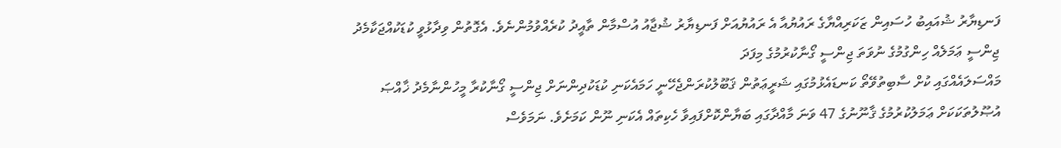ފަނޑިޔާރު ޝުއައިބު ހުސައިން ޒަކަރިއްޔާގެ ރައުޔުއާ އެ ރައުޔުއަށް ފަނޑިޔާރު ޝުޖާއު އުސްމާން ތާއީދު ކުރެއްވުމުންނެވެ. އެގޮތުން ވިދާޅުވީ ކުޑަކުއްޖަކާމެދު ޖިންސީ ޢަމަލެއް ހިންގުމުގެ ނުވަތަ ޖިންސީ ގޯނާކުރުމުގެ މިފަދަ
މައްސަލައެއްގައި ކުށް ސާބިތުވޭތޯ ކަނޑައެޅުމުގައި ޝަރީޢަތުން ޤަބޫލުކުރަންޖެހޭނީ ހަމައެކަނި ކުޑަކުދިންނަށް ޖިންސީ ގޯނާކުރާ މީހުންނާމެދު ޚާއްޞަ އުޞޫލުތަކަކަށް ޢަމަލުކުރުމުގެ ޤާނޫނުގެ 47 ވަނަ މާއްދާގައި ބަޔާންކޮށްފައިވާ ހެކިތައް އެކަނި ނޫން ކަމަށެވެ. ނަމަވެސް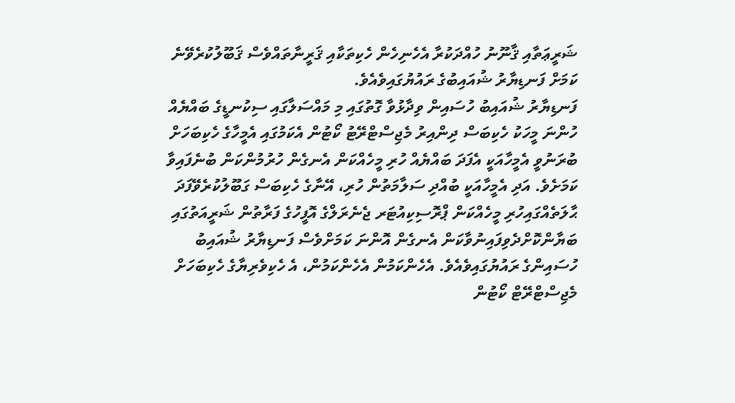ޝަރީޢަތާއި ޤާނޫނު ހުއްދަކުރާ އެހެނިހެން ހެކިތަކާއި ޤަރީނާތައްވެސް ޤަބޫލުކުރެވޭނެ ކަމަށް ފަނޑިޔާރު ޝުއައިބުގެ ރައުޔުގައިވެއެވެ.
ފަނޑިޔާރު ޝުއައިބު ހުސައިން ވިދާޅުވާ ގޮތުގައި މި މައްސަލާގައި ސިކުނޑީގެ ބައްޔެއް ހުންނަ މީހަކު ހެކިބަސް ދިންއިރު މެޖިސްޓްރޭޓު ކޯޓުން އެކަމުގައި އެމީހާގެ ހެކިބަހަށް ބުރަނުވީ އެމީހާއަކީ އެފަދަ ބައްޔެއް ހުރި މީހެއްކަން އެނގެން ހުރުމުންކަން ބުނެފައިވާ ކަމަށެވެ. އަދި އެމީހާއަކީ ބުއްދި ސަލާމަތުން ހުރި، އޭނާގެ ހެކިބަސް ގަބޫލުކުރެވޭފަދަ ޙާލަތެއްގައިހުރި މީހެއްކަން ޕްރޮސިކިއުޓަރ ޖެނެރަލްގެ އޮފީހުގެ ފަރާތުން ޝަރީއަތުގައި ބަޔާންކޮށްދެވިފައިނުވާކަން އެނގެން އޮންނަ ކަމަށްވެސް ފަނޑިޔާރު ޝުއައިބު ހުސައިންގެ ރައުޔުގައިވެއެވެ. އެހެންކަމުން އެހެންކަމުން، އެ ހެކިވެރިޔާގެ ހެކިބަހަށް މެޖިސްޓްރޭޓް ކޯޓުން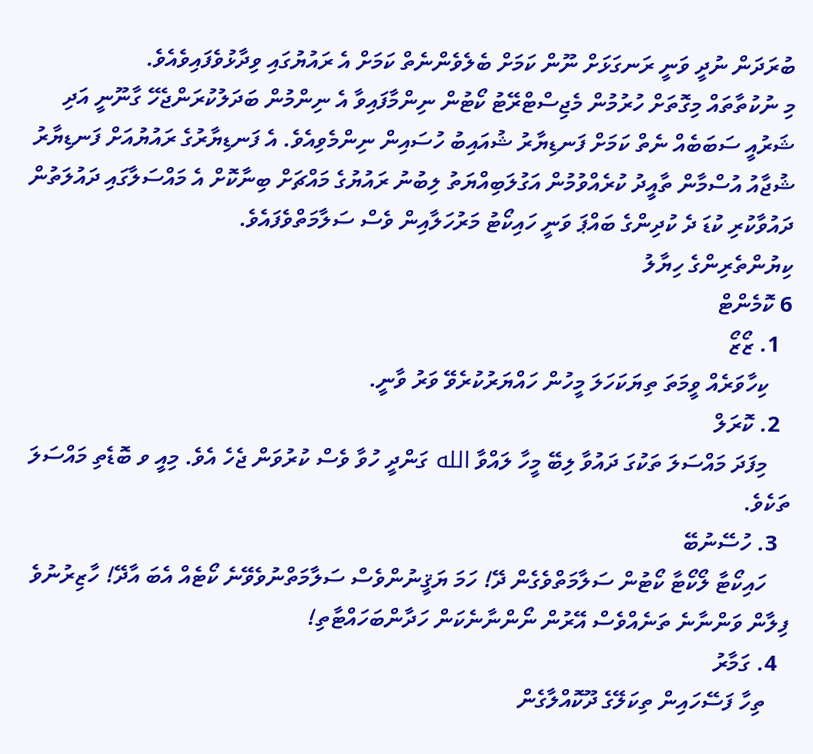ބުރަދަން ނުދީ ވަނީ ރަނގަޅަށް ނޫން ކަމަށް ބެލެވެންނެތް ކަމަށް އެ ރައުޔުގައި ވިދާޅުވެފައިވެއެވެ.
މި ނުކުތާތައް މިގޮތަށް ހުރުމުން މެޖިސްޓްރޭޓު ކޯޓުން ނިންމާފައިވާ އެ ނިންމުން ބަދަލުކުރަންޖެހޭ ގާނޫނީ އަދި ޝަރުއީ ސަބަބެއް ނެތް ކަމަށް ފަނޑިޔާރު ޝުއައިބު ހުސައިން ނިންމެވިއެވެ. އެ ފަނޑިޔާރުގެ ރައުޔުއަށް ފަނޑިޔާރު ޝުޖާއު އުސްމާން ތާއީދު ކުރެއްވުމުން އަގުލަބިއްޔަތު ލިބުނު ރައުޔުގެ މައްޗަށް ބިނާކޮށް އެ މައްސަލާގައި ދައުލަތުން ދައުވާކުރި ކުޑަ ދެ ކުދިންގެ ބައްޕަ ވަނީ ހައިކޯޓު މަރުހަލާއިން ވެސް ސަލާމަތްވެފައެވެ.
ކިޔުންތެރިންގެ ހިޔާލު
6 ކޮމެންޓް
  1. ޒޯޒޯ
    ކިހާވަރެއް ވީމަތަ ތިޔަކަހަލަ މީހުން ހައްޔަރުކުރެވޭ ވަރު ވާނީ.
  2. ކޮރަލް
    މިފަދަ މައްސަލަ ތަކުގަ ދައުވާ ލިބޭ މީހާ ލައްވާ الله ގަންދީ ހުވާ ވެސް ކުރުވަން ޖެހެ އެވެ. މިއީ ވ ބޮޑެތި މައްސަލަ ތަކެވެ.
  3. ހުސޭނުބޭ
    ހައިކޯޓާ ލޯކޯޓާ ކޯޓުން ސަލާމަތްވެގެން ދޭ! ހަމަ ޔަޤީނުންވެސް ސަލާމަތްނުވެވޭނެ ކޯޓެއް އެބަ އާދޭ! ހާޒިރުނުވެ ފިލާން ވަންނާނެ ތަނެއްވެސް އޭރުން ނޯންނާނެކަން ހަދާންބަހައްޓާތި!
  4. ގަމާރު
    ތިހާ ފަސޭހައިން ތިކަލޭގެ ދޫކޮއްލާގެން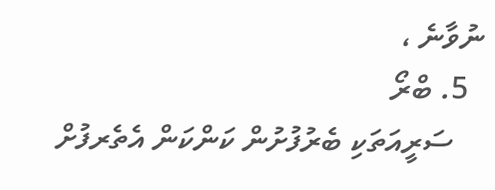ނުވާނެ ،
  5. ބްރޯ
    ސަރީއަތަކި ބެރުފުށުން ކަންކަން އެތެރފުށް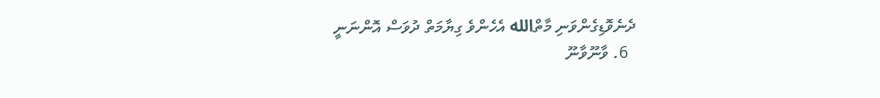ދެނެވޮޑިގެންވަނި މާތްالله އެހެންވެ ގިޔާމަތް ދުވަސް އޮންނަނީ
  6. ވާނޫވާނޫ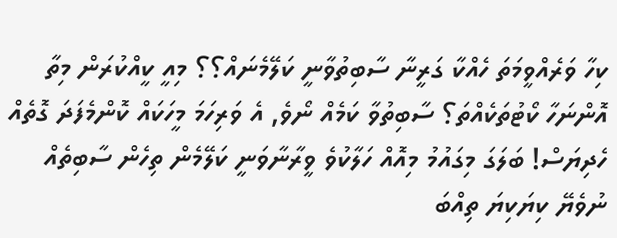ކިހާ ވަރެއްވީމަތަ ހެއްކާ ގަރީނާ ސާބިތުވާނީ ކަލޭމެނައް؟؟ މިއީ ކީއްކުރަން މިތާ އޮންނަހާ ކޯޓުތަކެއްތަ؟ ސާބިތުވާ ކަމެއް ނޯވެ, އެ ވަރިހަމަ މީހަކައް ކޮންމެފަދަ ގޮތެއް ހެދިޔަސް! ބަލަގަ މިގައުމު މިއޮއް ހަލާކުވެ ވީރާނާވަނީ ކަލޭމެން ތިހެން ސާބިތެއް ނުވެޔޭ ކިޔަކިޔަ ތިއްބަ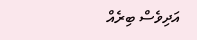އަދިވެސް ބިރެއް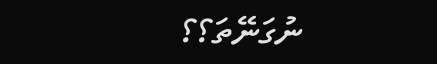ނުގަނޭތަ؟؟